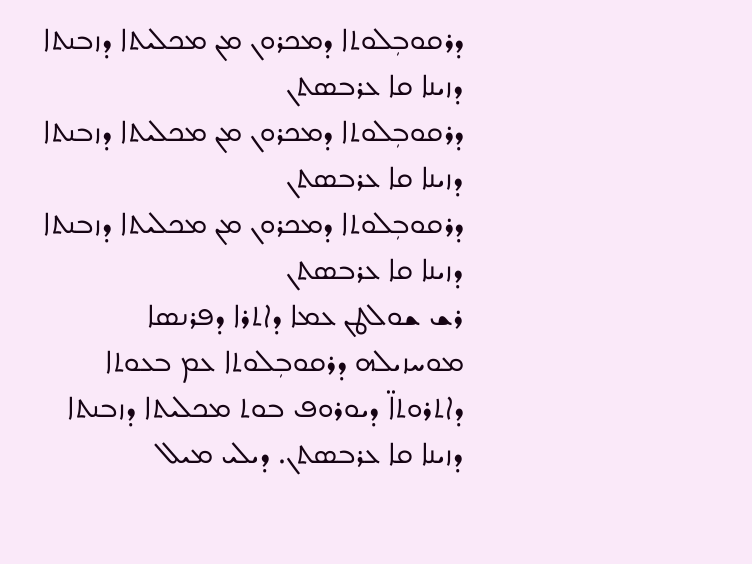ܕܪܩܘܒܼܠܘܬܐ ܕܡܟܪܘܢ ܡܢ ܡܟܠܝܬܐ ܕܙܒܢܬܐ ܕܙܝܢܐ ܩܐ ܥܪܒܣܬܢ
ܕܪܩܘܒܼܠܘܬܐ ܕܡܟܪܘܢ ܡܢ ܡܟܠܝܬܐ ܕܙܒܢܬܐ ܕܙܝܢܐ ܩܐ ܥܪܒܣܬܢ
ܕܪܩܘܒܼܠܘܬܐ ܕܡܟܪܘܢ ܡܢ ܡܟܠܝܬܐ ܕܙܒܢܬܐ ܕܙܝܢܐ ܩܐ ܥܪܒܣܬܢ
ܪܫ ܫܘܠܛܢ ܥܡܐ ܕܐܬܪܐ ܕܦܪܢܣܐ ܡܘܚܙܝܠܗ ܕܪܩܘܒܼܠܘܬܐ ܥܡ ܒܥܘܬܐ ܕܐܬܪܘܬܐ̈ ܕܝܘܪܘܦ ܒܘܬ ܡܟܠܝܬܐ ܕܙܒܢܬܐ ܕܙܝܢܐ ܩܐ ܥܪܒܣܬܢ. ܕܝܠܝ ܡܝܠ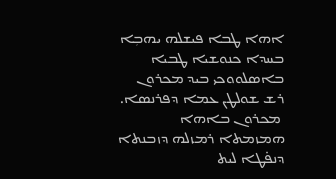ܐܗܐ ܛܒܐ ܦܝܫܠܗ ܝܗܒܼܐ ܒܚܕܐ ܟܢܘܫܝܐ ܛܒܝܐ ܒܐܣܠܘܘܟܝ ܒܝܕ ܡܟܪܘܢ ܪܫ ܫܘܠܛܢ ܥܡܐ ܕܦܪܢܣܐ.
 ܡܟܪܘܢ ܒܐܗܐ ܗܡܙܡܬܐ ܪܡܙܠܗ ܕܙܒܢܬܐ ܕܢܦ̇ܛܐ ܠܝܬ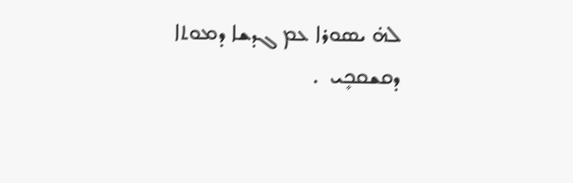ܠܗ̇ ܝܣܘܪܐ ܥܡ ܓܕܫܐ ܕܡܘܬܐ ܕܩܫܩܟܻܝ  .